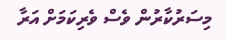މިސަރުކާރުން ވެސް ވެރިކަމަށް އަރާ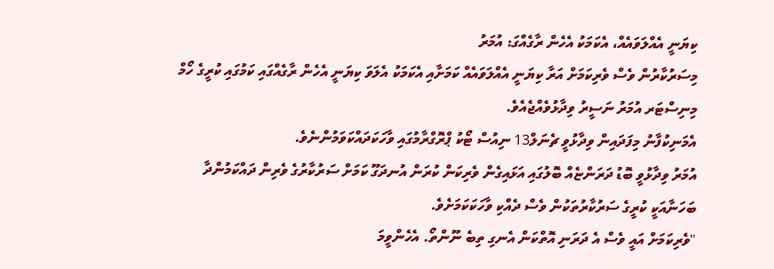ކިޔަނީ އެއްލަވައެއް، އެކަމަކު އެހެން ރާގެއްގަ: އުމަރު
މިސަރުކާރުން ވެސް ވެރިކަމަށް އަރާ ކިޔަނީ އެއްލަވައެއް ކަމަށާއި އެކަމަކު އެލަވަ ކިޔަނީ އެހެން ރާގެއްގައި ކަމުގައި ކުރީގެ ހޯމް މިނިސްޓަރ އުމަރު ނަސީރު ވިދާޅުވެއްޖެއެވެ.
އެމަނިކުފާނު މިފަދައިން ވިދާޅުވީ ޗެނަލް13 ނިއުސް ޓޯކު ޕްރޮގްރާމުގައި ވާހަކަދައްކަވަމުންނެވެ.
އުމަރު ވިދާޅުވީ ބޮޑު ދަރަންޏެއް ބޮލުގައި އަޅައިގެން ވެރިކަން ކުރަން އުނދަގޫ ކަމަށް ސަރުކާރުގެ ވެރިން ދައްކަމުންދާ ބަހަނާއަކީ ކުރީގެ ސަރުކާރުތަކުން ވެސް ދެއްކި ވާހަކަކަމަށެވެ.
"ވެރިކަމަށް އައީ ވެސް އެ ދަރަނި އޮތްކަން އެނގި ތިބެ ނޫންތޯ. އެހެންވީމަ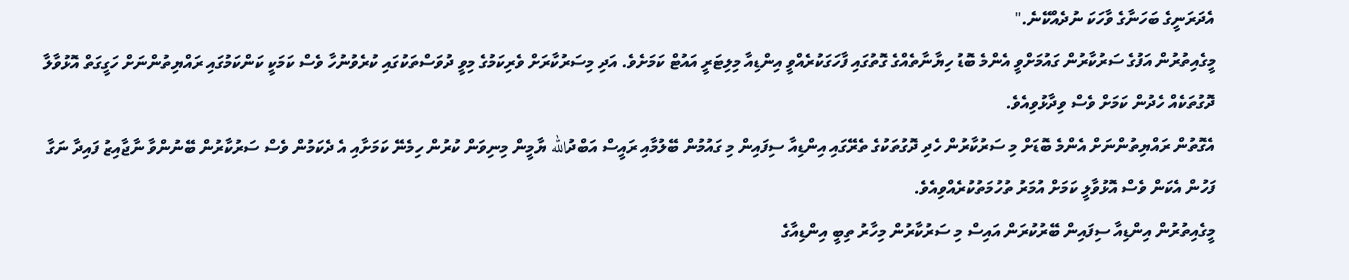އެދަރަނީގެ ބަހަނާގެ ވާހަކަ ނުދެއްކޭނެ."
މީގެއިތުރުން އަފުގެ ސަރުކާރުން ގައުމަށްވީ އެންމެ ބޮޑު ހިޔާނާތެއްގެ ގޮތުގައި ފާހަގަކުރެއްވީ އިންޑިއާ މިލިޓަރީ އައުޓް ކަމަށެވެ. އަދި މިސަރުކާރަށް ވެރިކަމުގެ މިވީ ދުވަސްތަކުގައި ކުރެވުނުހާ ވެސް ކަމަކީ ކަންކަމުގައި ރައްޔިތުންނަށް ހަގީގަތް އޮޅުވާލާ ދޮގުތަކެއް ހެދުން ކަމަށް ވެސް ވިދާޅުވިއެވެ.
އެގޮތުން ރައްޔިތުންނަށް އެންމެ ބޮޑަށް މި ސަރުކާރުން ހެދި ދޮގުތަކުގެ ތެރޭގައި އިންޑިއާ ސިފައިން މި ގައުމުން ބޭލުމާއި ރައީސް އަބްދުالله ޔާމީން މިނިވަން ކުރުން ހިމެނޭ ކަމަށާއި އެ ދެކަމުން ވެސް ސަރުކާރުން ބޭނުންވާ ނާޖާއިޒު ފައިދާ ނަގާ ފަހުން އެކަން ވެސް އޮޅުވާލީ ކަމަށް އުމަރު ތުހުމަތުކުރެއްވިއެވެ.
މީގެއިތުރުން އިންޑިއާ ސިފައިން ބޭރުކުރަން އައިސް މި ސަރުކާރުން މިހާރު ތިބީ އިންޑިއާގެ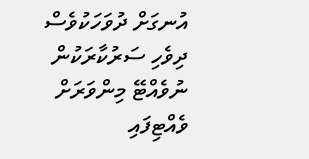އުނގަށް ދުވަހަކުވެސް ދިވެހި ސަރުކާރަކުން ނުވެއްޓޭ މިންވަރަށް ވެއްޓިފައި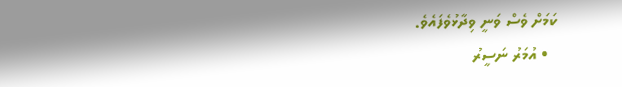ކަމަށް ވެސް ވަނީ ވިދާޅުވެފައެވެ.
  • އުމަރު ނަސީރު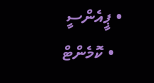• ޕީއެންސީ
  • ކޮމެންޓް